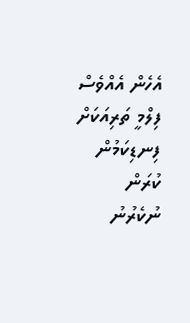އެހެން އެއްވެސް ފިލްމީ ތަރިއަކަށް ފިނޑިކަމުން ކުރަން ނުކެރުނު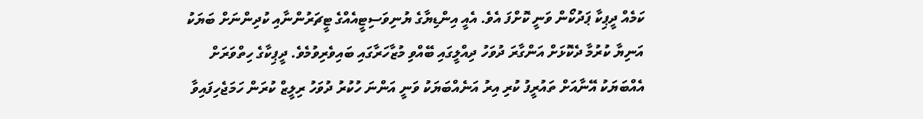ކަމެއް ދީޕިކާ ޕަދުކޯން ވަނީ ކޮށްފަ އެވެ. އެއީ އިންޑިޔާގެ ޔުނިވަސިޓީއެއްގެ ޓީޗަރުންނާއި ކުދިންނަށް ބަޔަކު އަނިޔާ ކުރުމާ ދެކޮޅަށް އަންގާރަ ދުވަހު ދިއްލީގައި ބޭއްވި މުޒާހަރާގައި ބައިވެރިވުމެވެ. ދީޕިކާގެ ހިތްވަރަށް އެއްބަޔަކު އޭނާއަށް ތައުރީފު ކުރި އިރު އަނެއްބަޔަކު ވަނީ އަންނަ ހުކުރު ދުވަހު ރިލީޒް ކުރަން ހަމަޖެހިފައިވާ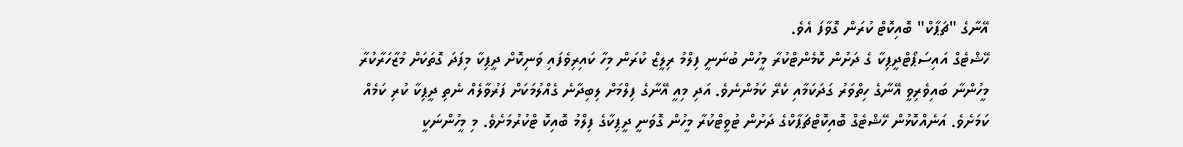އޭނާގެ "ޗަޕާކް" ބޮއިކޮޓް ކުރަން ގޮވާފަ އެވެ.
ހޭޝްޓެގް އައިސަޕޯޓްދީޕިކާ ގެ ދަށުން ކޮމެންޓްކުރާ މީހުން ބުނަނީ ފިލްމު ރިލީޒް ކުރަން މިހާ ކައިރިވެފައި ވަނިކޮށް ދީޕިކާ މިފަދަ ގޮތަކަށް މުޒާހަރާކުރާ މީހުންނާ ބައިވެރިވީ އޭނާގެ ހިތްވަރު ގަދަކަމާއި ކެރޭ ކަމުންނެވެ. އަދި މިއީ އޭނާގެ ފިލްމަށް ލިބިދާނެ ގެއްލުމަކަށް ފަރުވާލެއް ނެތި ދީޕިކާ ކުރި ކަމެއް ކަމަށެވެ. އަނެއްކޮޅުން ހޭޝްޓެގް ބޮއިކޮޓްޗަޕާކްގެ ދަށުން ޓުވީޓްކުރާ މީހުން ގޮވަނީ ދީޕިކާގެ ފިލްމު ބޮއިކޮ ޓްކުރުމަށެވެ. މި މީހުންނަކީ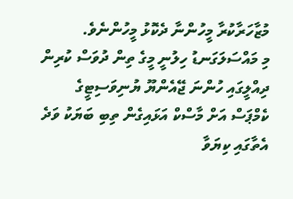މުޒާހަރާކުރާ މީހުންނާ ދެކޮޅު މީހުންނެވެ.
މި މައްސަލަގަނޑު ހިލުނީ މީގެ ތިން ދުވަސް ކުރިން ދިއްލީގައި ހުންނަ ޖޭއެންޔޫ ޔުނިވަސިޓީގެ ކެމްޕަސް އަށް މާސްކް އަޅައިގެން ތިބި ބަޔަކު ވަދެ އެތާގައި ކިޔަވާ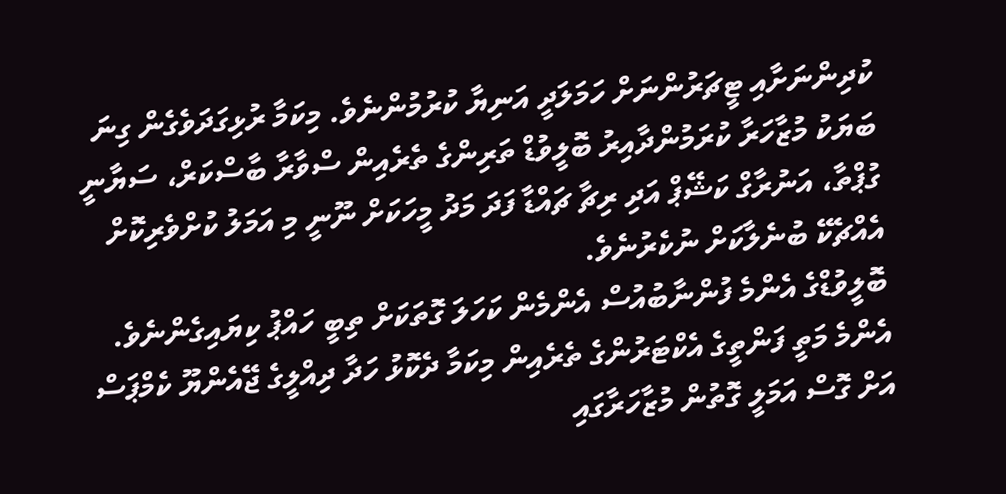ކުދިންނަށާއި ޓީޗަރުންނަށް ހަމަލަދީ އަނިޔާ ކުރުމުންނެވެ. މިކަމާ ރުޅިގަދަވެގެން ގިނަ ބަޔަކު މުޒާހަރާ ކުރަމުންދާއިރު ބޮލީވުޑް ތަރިންގެ ތެރެއިން ސްވާރާ ބާސްކަރް، ސަޔާނީ ގުޕްތާ، އަނުރާގް ކަޝޭޕް އަދި ރިޗާ ޗައްޑާ ފަދަ މަދު މީހަކަށް ނޫނީ މި އަމަލު ކުށްވެރިކޮށް އެއްޗެކޭ ބުނެލާކަށް ނުކެރުނެވެ.
ބޮލީވުޑްގެ އެންމެ ފުންނާބުއުސް އެންމެން ކަހަލަ ގޮތަކަށް ތިބީ ހައްޕު ކިޔައިގެންނެވެ. އެންމެ މަތީ ފަންތީގެ އެކްޓަރުންގެ ތެރެއިން މިކަމާ ދެކޮޅު ހަދާ ދިއްލީގެ ޖޭއެންޔޫ ކެމްޕަސް އަށް ގޮސް އަމަލީ ގޮތުން މުޒާހަރާގައި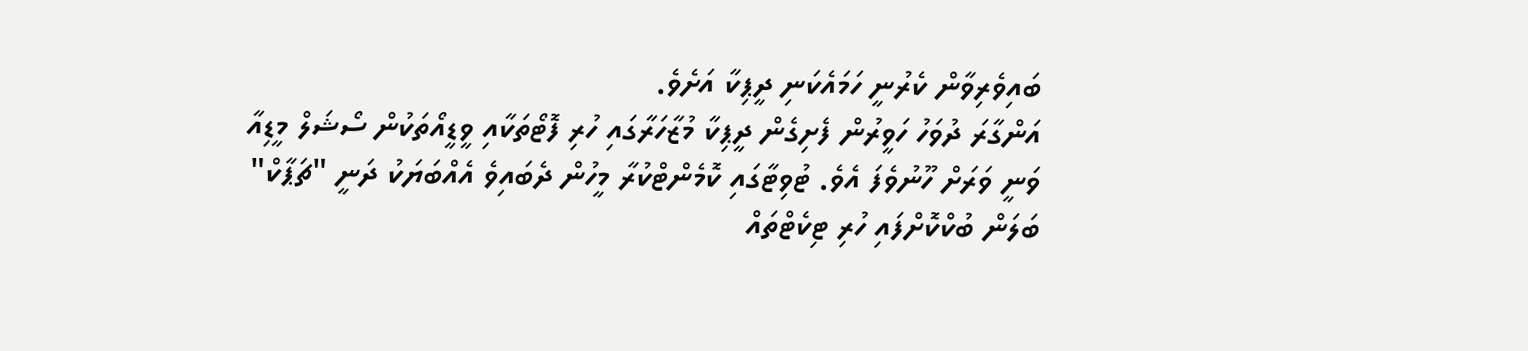ބައިވެރިވާން ކެރުނީ ހަމައެކަނި ދީޕިކާ އަށެވެ.
އަންގާރަ ދުވަހު ހަވީރުން ފެށިގެން ދީޕިކާ މުޒާހަރާގައި ހުރި ފޮޓޯތަކާއި ވީޑީއޯތަކުން ސޯޝަލް މީޑިއާ ވަނީ ވަރަށް ހޫނުވެފަ އެވެ. ޓުވިޓާގައި ކޮމެންޓްކުރާ މީހުން ދެބައިވެ އެއްބަޔަކު ދަނީ "ޗަޕާކް" ބަލަން ބުކްކޮށްފައި ހުރި ޓިކެޓްތައް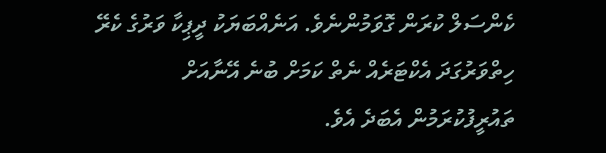ކެންސަލް ކުރަން ގޮވަމުންނެވެ. އަނެއްބަޔަކު ދީޕިކާ ވަރުގެ ކެރޭ ހިތްވަރުގަދަ އެކްޓަރެއް ނެތް ކަމަށް ބުނެ އޭނާއަށް ތައުރީފުކުރަމުން އެބަދެ އެވެ.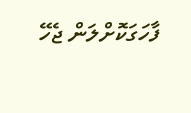ފާހަގަކޮށްލަން ޖެހޭ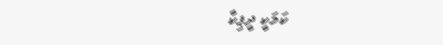ކަމަކީ ދީޕިކާ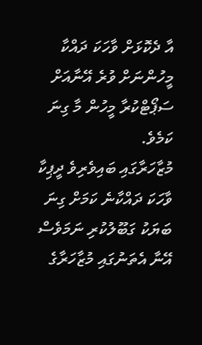އާ ދެކޮޅަށް ވާހަކަ ދައްކާ މީހުންނަށް ވުރެ އޭނާއަށް ސަޕޯޓްކުރާ މީހުން މާ ގިނަ ކަމެވެ.
މުޒާހަރާގައި ބައިވެރިވެ ދީޕިކާ ވާހަކަ ދައްކާނެ ކަމަށް ގިނަ ބަޔަކު ގަބޫލުކުރި ނަމަވެސް އޭނާ އެތަނުގައި މުޒާހަރާގެ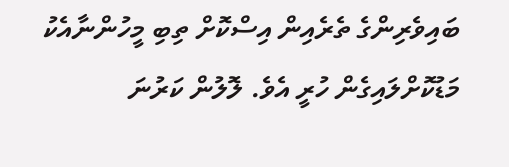ބައިވެރިންގެ ތެރެއިން އިސްކޮށް ތިބި މީހުންނާއެކު މަޑުކޮށްލައިގެން ހުރީ އެވެ. ލޮލުން ކަރުނަ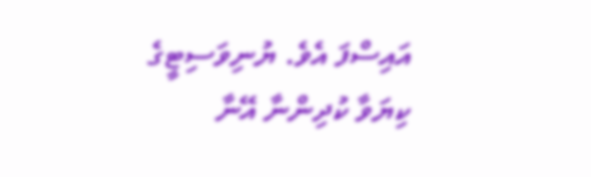އައިސްފަ އެވެ. ޔުނިވަސިޓީގެ ކިޔަވާ ކުދިންނާ އޭނާ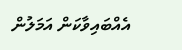އެއްބައިވާކަން އަމަލުން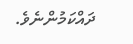ދައްކަމުންނެވެ.